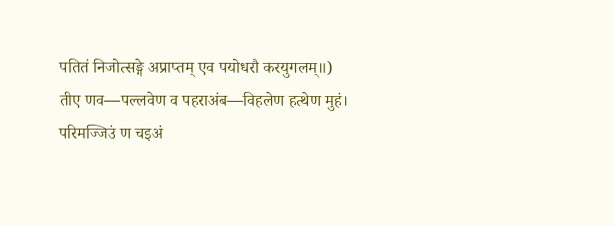पतितं निजोत्सङ्गे अप्राप्तम् एव पयोधरौ करयुगलम्॥)
तीए णव—पल्लवेण व पहराअंब—विहलेण हत्थेण मुहं।
परिमज्जिउं ण चइअं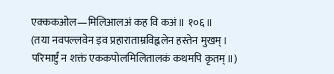एक्ककओल—मिलिआलअं कह वि कअं॥ १०६॥
(तया नवपल्लवेन इव प्रहाराताम्रविह्वलेन हस्तेन मुखम्।
परिमार्ष्टुं न शक्तं एककपोलमिलितालकं कथमपि कृतम्॥)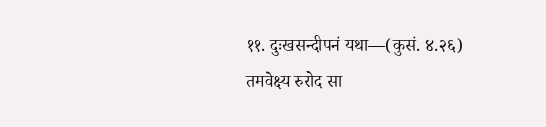११. दुःखसन्दीपनं यथा—(कुसं. ४.२६)
तमवेक्ष्य रुरोद सा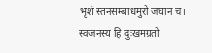भृशं स्तनसम्बाधमुरो जघान च।
स्वजनस्य हि दुःखमग्रतो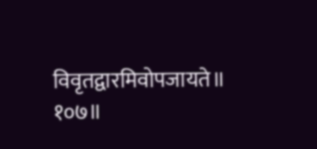विवृतद्वारमिवोपजायते॥ १०७॥